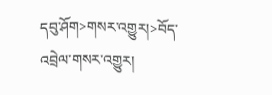དབུ་ཤོག>གསར་འགྱུར།>བོད་འབྲེལ་གསར་འགྱུར།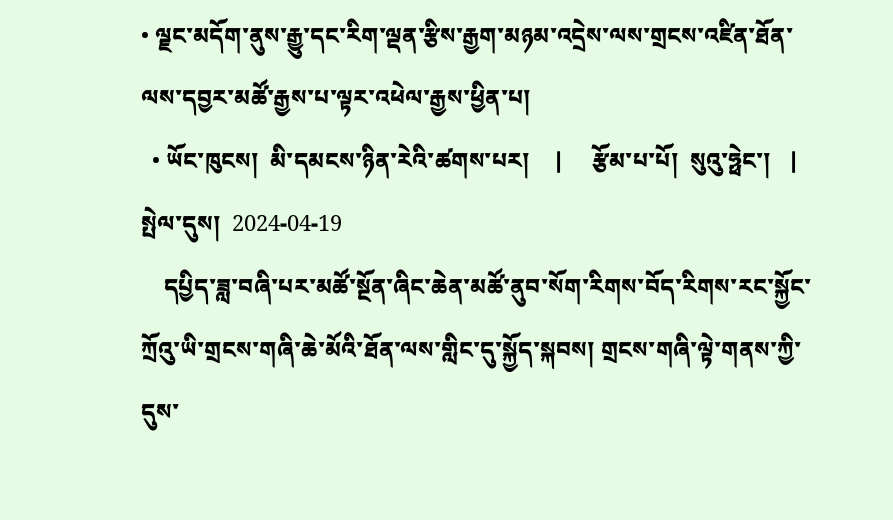• ལྗང་མདོག་ནུས་རྒྱུ་དང་རིག་ལྡན་རྩིས་རྒྱག་མཉམ་འདྲེས་ལས་གྲངས་འཛིན་ཐོན་ལས་དབྱར་མཚོ་རྒྱས་པ་ལྟར་འཕེལ་རྒྱས་ཕྱིན་པ།
  • ཡོང་ཁུངས།  མི་དམངས་ཉིན་རེའི་ཚགས་པར།    |     རྩོམ་པ་པོ།  སུའུ་ཧྥེང་།   |     སྤེལ་དུས།  2024-04-19
    དཔྱིད་ཟླ་བཞི་པར་མཚོ་སྔོན་ཞིང་ཆེན་མཚོ་ནུབ་སོག་རིགས་བོད་རིགས་རང་སྐྱོང་ཀྲོའུ་ཡི་གྲངས་གཞི་ཆེ་མོའི་ཐོན་ལས་གླིང་དུ་སྐྱོད་སྐབས། གྲངས་གཞི་ལྟེ་གནས་ཀྱི་དུས་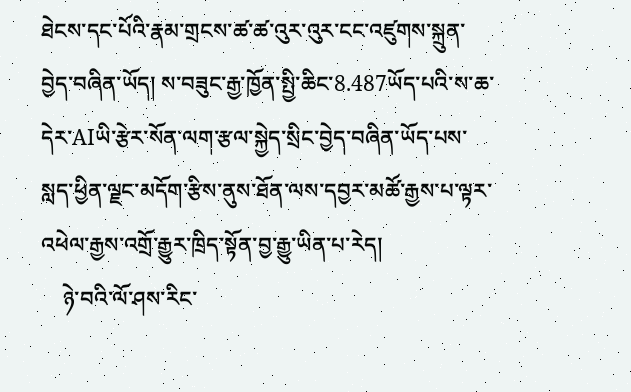ཐེངས་དང་པོའི་རྣམ་གྲངས་ཚ་ཚ་འུར་འུར་ངང་འཛུགས་སྐྲུན་བྱེད་བཞིན་ཡོད། ས་བཟུང་རྒྱ་ཁྱོན་སྤྱི་ཆིང་8.487ཡོད་པའི་ས་ཆ་དེར་AIཡི་རྩེར་སོན་ལག་རྩལ་སྐྱེད་སྲིང་བྱེད་བཞིན་ཡོད་པས་སླད་ཕྱིན་ལྗང་མདོག་རྩིས་ནུས་ཐོན་ལས་དབྱར་མཚོ་རྒྱས་པ་ལྟར་འཕེལ་རྒྱས་འགྲོ་རྒྱུར་ཁྲིད་སྟོན་བྱ་རྒྱུ་ཡིན་པ་རེད།
    ཉེ་བའི་ལོ་ཤས་རིང་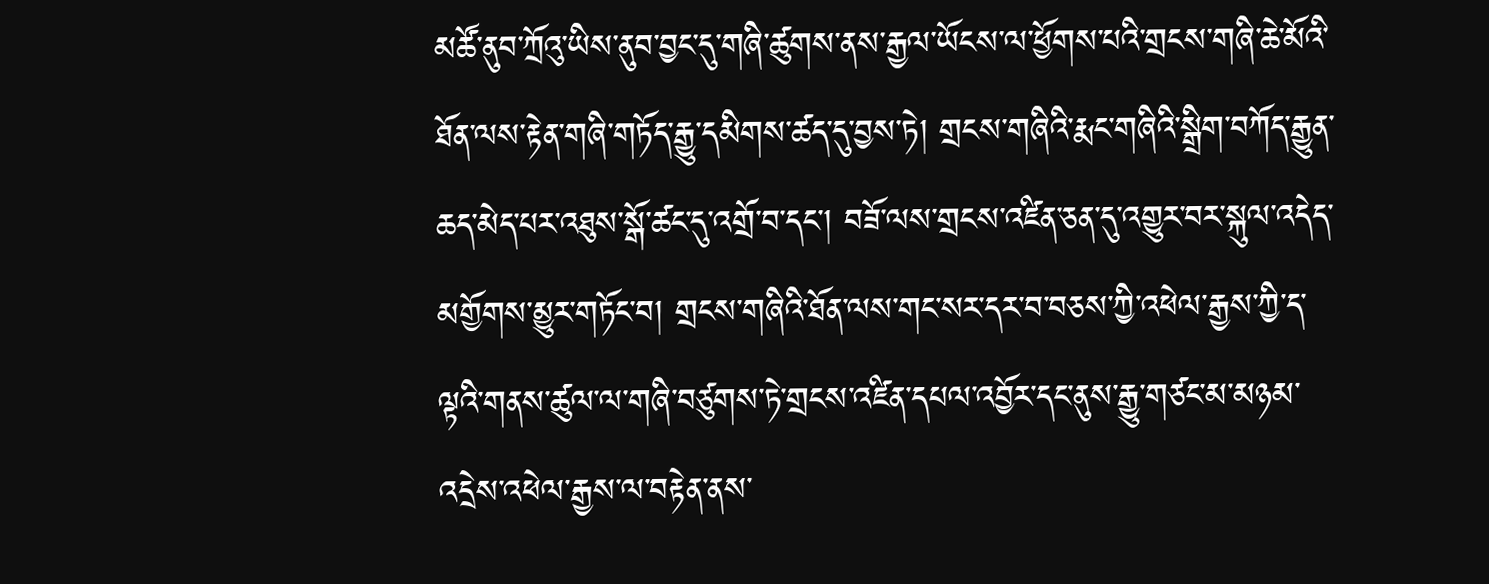མཚོ་ནུབ་ཀྲོའུ་ཡིས་ནུབ་བྱང་དུ་གཞི་ཚུགས་ནས་རྒྱལ་ཡོངས་ལ་ཕྱོགས་པའི་གྲངས་གཞི་ཆེ་མོའི་ཐོན་ལས་རྟེན་གཞི་གཏོད་རྒྱུ་དམིགས་ཚད་དུ་བྱས་ཏེ། གྲངས་གཞིའི་རྨང་གཞིའི་སྒྲིག་བཀོད་རྒྱུན་ཆད་མེད་པར་འཐུས་སྒོ་ཚང་དུ་འགྲོ་བ་དང་། བཟོ་ལས་གྲངས་འཛིན་ཅན་དུ་འགྱུར་བར་སྐུལ་འདེད་མགྱོགས་མྱུར་གཏོང་བ། གྲངས་གཞིའི་ཐོན་ལས་གང་སར་དར་བ་བཅས་ཀྱི་འཕེལ་རྒྱས་ཀྱི་ད་ལྟའི་གནས་ཚུལ་ལ་གཞི་བཙུགས་ཏེ་གྲངས་འཛིན་དཔལ་འབྱོར་དང་ནུས་རྒྱུ་གཙང་མ་མཉམ་འདྲེས་འཕེལ་རྒྱས་ལ་བརྟེན་ནས་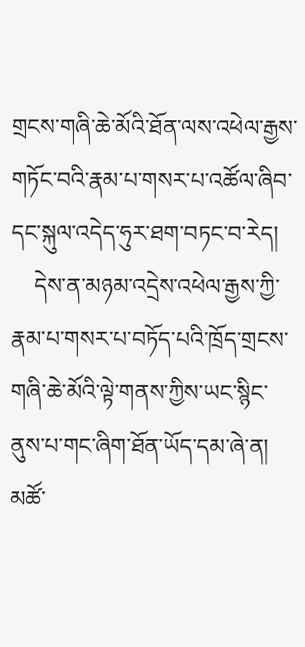གྲངས་གཞི་ཆེ་མོའི་ཐོན་ལས་འཕེལ་རྒྱས་གཏོང་བའི་རྣམ་པ་གསར་པ་འཚོལ་ཞིབ་དང་སྐུལ་འདེད་ཧུར་ཐག་བཏང་བ་རེད།
    དེས་ན་མཉམ་འདྲེས་འཕེལ་རྒྱས་ཀྱི་རྣམ་པ་གསར་པ་བཏོད་པའི་ཁྲོད་གྲངས་གཞི་ཆེ་མོའི་ལྟེ་གནས་ཀྱིས་ཡང་སྙིང་ནུས་པ་གང་ཞིག་ཐོན་ཡོད་དམ་ཞེ་ན། མཚོ་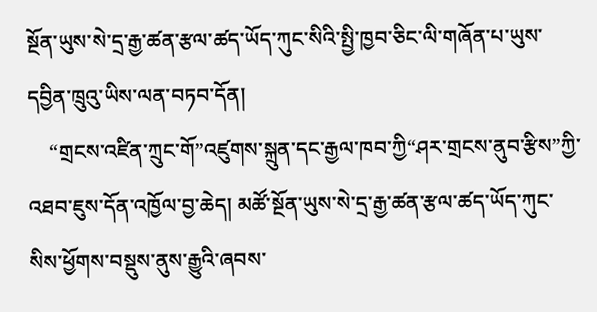སྔོན་ཡུས་སེ་དྲ་རྒྱ་ཚན་རྩལ་ཚད་ཡོད་ཀུང་སིའི་སྤྱི་ཁྱབ་ཅིང་ལི་གཞོན་པ་ཡུས་དབྱིན་ཁྲུའུ་ཡིས་ལན་བཏབ་དོན།
    “གྲངས་འཛིན་ཀྲུང་གོ”འཛུགས་སྐྲུན་དང་རྒྱལ་ཁབ་ཀྱི“ཤར་གྲངས་ནུབ་རྩིས”ཀྱི་འཐབ་ཇུས་དོན་འཁྱོལ་བྱ་ཆེད། མཚོ་སྔོན་ཡུས་སེ་དྲ་རྒྱ་ཚན་རྩལ་ཚད་ཡོད་ཀུང་སིས་ཕྱོགས་བསྡུས་ནུས་རྒྱུའི་ཞབས་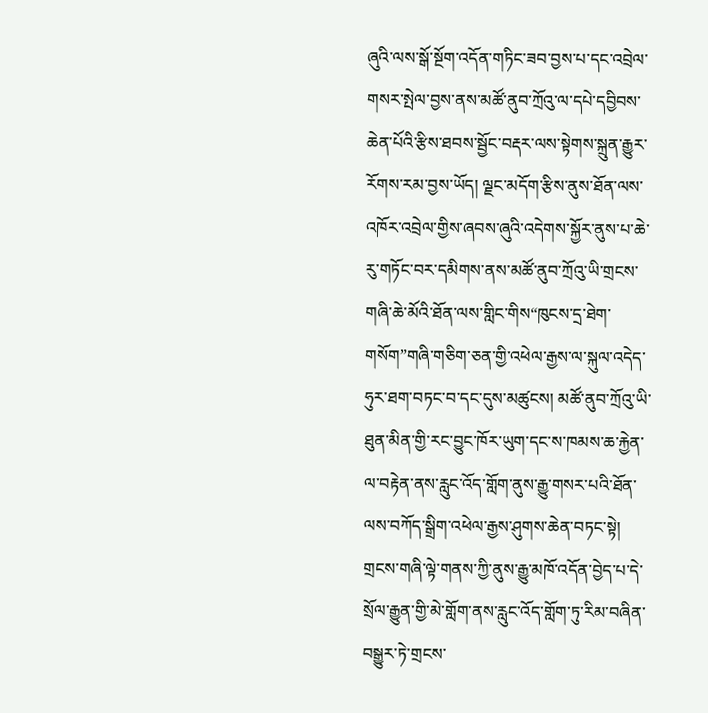ཞུའི་ལས་སྒོ་སྔོག་འདོན་གཏིང་ཟབ་བྱས་པ་དང་འབྲེལ་གསར་སྤེལ་བྱས་ནས་མཚོ་ནུབ་ཀྲོའུ་ལ་དཔེ་དབྱིབས་ཆེན་པོའི་རྩིས་ཐབས་སྦྱོང་བརྡར་ལས་སྟེགས་སྐྲུན་རྒྱུར་རོགས་རམ་བྱས་ཡོད། ལྗང་མདོག་རྩིས་ནུས་ཐོན་ལས་འཁོར་འབྲེལ་གྱིས་ཞབས་ཞུའི་འདེགས་སྐྱོར་ནུས་པ་ཆེ་རུ་གཏོང་བར་དམིགས་ནས་མཚོ་ནུབ་ཀྲོའུ་ཡི་གྲངས་གཞི་ཆེ་མོའི་ཐོན་ལས་གླིང་གིས“ཁུངས་དྲ་ཐེག་གསོག”གཞི་གཅིག་ཅན་གྱི་འཕེལ་རྒྱས་ལ་སྐུལ་འདེད་ཧུར་ཐག་བཏང་བ་དང་དུས་མཚུངས། མཚོ་ནུབ་ཀྲོའུ་ཡི་ཐུན་མིན་གྱི་རང་བྱུང་ཁོར་ཡུག་དང་ས་ཁམས་ཆ་རྐྱེན་ལ་བརྟེན་ནས་རླུང་འོད་གློག་ནུས་རྒྱུ་གསར་པའི་ཐོན་ལས་བཀོད་སྒྲིག་འཕེལ་རྒྱས་ཤུགས་ཆེན་བཏང་སྟེ། གྲངས་གཞི་ལྟེ་གནས་ཀྱི་ནུས་རྒྱུ་མཁོ་འདོན་བྱེད་པ་དེ་སྲོལ་རྒྱུན་གྱི་མེ་གློག་ནས་རླུང་འོད་གློག་ཏུ་རིམ་བཞིན་བསྒྱུར་ཏེ་གྲངས་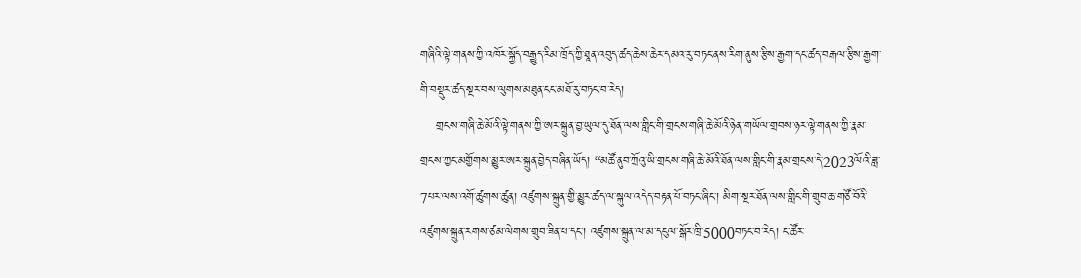གཞིའི་ལྟེ་གནས་ཀྱི་འཁོར་སྐྱོད་བརྒྱུད་རིམ་ཁྲོད་ཀྱི་ཐཱན་འབུད་ཚད་ཆེས་ཆེར་དམའ་རུ་བཏང་ནས་རིག་ནུས་རྩིས་རྒྱག་དང་ཚད་བརྒལ་རྩིས་རྒྱག་གི་བསྡུར་ཚད་སྔར་བས་ལུགས་མཐུན་ངང་མཐོ་རུ་བཏང་བ་རེད།
    གྲངས་གཞི་ཆེ་མོའི་ལྟེ་གནས་ཀྱི་ཨར་སྐྲུན་བྱ་ཡུལ་དུ་ཐོན་ལས་གླིང་གི་གྲངས་གཞི་ཆེ་མོའི་ཉེན་གཡོལ་གྲབས་ཉར་ལྟེ་གནས་ཀྱི་རྣམ་གྲངས་ཀྱང་མགྱོགས་མྱུར་ཨར་སྐྲུན་བྱེད་བཞིན་ཡོད། “མཚོ་ནུབ་ཀྲོའུ་ཡི་གྲངས་གཞི་ཆེ་མོའི་ཐོན་ལས་གླིང་གི་རྣམ་གྲངས་དེ་2023ལོའི་ཟླ་7པར་ལས་འགོ་ཚུགས་ཚུན། འཛུགས་སྐྲུན་གྱི་མྱུར་ཚད་ལ་སྐུལ་འདེད་བརྟན་པོ་བཏང་ཞིང་། མིག་སྔར་ཐོན་ལས་གླིང་གི་གྲུབ་ཆ་གཙོ་བོའི་འཛུགས་སྐྲུན་རགས་ཙམ་ལེགས་གྲུབ་ཟིན་པ་དང་། འཛུགས་སྐྲུན་ལ་མ་དངུལ་སྒོར་ཁྲི་5000བཏང་བ་རེད། ང་ཚོར་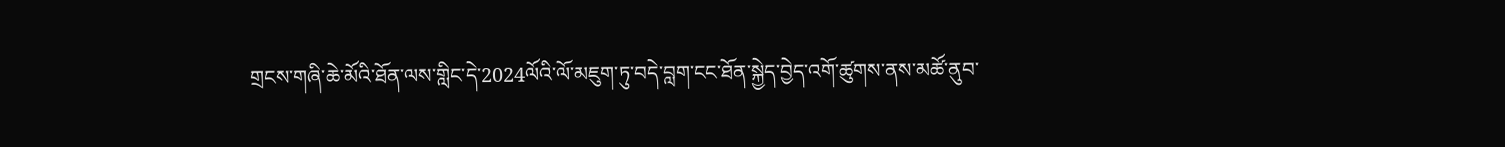གྲངས་གཞི་ཆེ་མོའི་ཐོན་ལས་གླིང་དེ་2024ལོའི་ལོ་མཇུག་ཏུ་བདེ་བླག་ངང་ཐོན་སྐྱེད་བྱེད་འགོ་ཚུགས་ནས་མཚོ་ནུབ་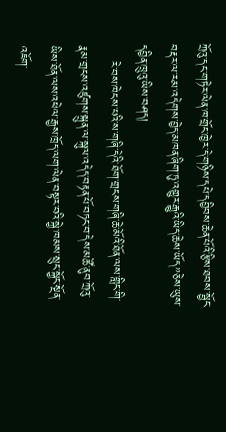ཀྲོའུ་དང་གཏེར་ལེན་ཁ་གྲོང་ཁྱེར་དེ་གཉིས་དཔེ་དབྱིབས་ཆེན་པོའི་རྩིས་ཐབས་སྦྱོང་བརྡར་ལ་རམ་འདེགས་བྱེད་མཁན་ཞིག་ཏུ་འགྱུར་རྒྱུའི་ཡིད་ཆེས་ཡོད”ཅེས་ཡུས་དབྱིན་ཁྲུའུ་ཡིས་བཤད།
    རེ་བས་ཁེངས་པའི་ས་གཞི་དེའི་ཐོག་གྲངས་གཞི་ཆེ་མོའི་ཐོན་ལས་གླིང་གི་རྣམ་གྲངས་འཛུགས་སྐྲུན་ལ་སྐུལ་འདེད་བརྟན་པོ་བཏང་བ་དེས་མཚོ་ནུབ་ཀྲོའུ་ཡིས་ཐོན་ལས་འཕེལ་རྒྱས་ཁྲོད་ལག་ལེན་བསྟར་བའི་སྐྱེ་ཁམས་སྲུང་སྐྱོང་སྔོན་འཇོག་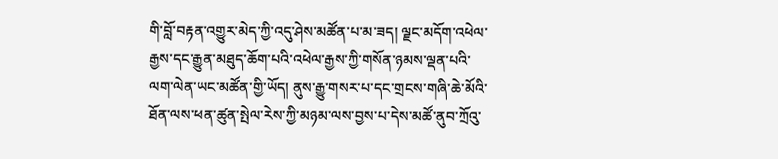གི་བློ་བརྟན་འགྱུར་མེད་ཀྱི་འདུ་ཤེས་མཚོན་པ་མ་ཟད། ལྗང་མདོག་འཕེལ་རྒྱས་དང་རྒྱུན་མཐུད་ཆོག་པའི་འཕེལ་རྒྱས་ཀྱི་གསོན་ཉམས་ལྡན་པའི་ལག་ལེན་ཡང་མཚོན་གྱི་ཡོད། ནུས་རྒྱུ་གསར་པ་དང་གྲངས་གཞི་ཆེ་མོའི་ཐོན་ལས་ཕན་ཚུན་སྤེལ་རེས་ཀྱི་མཉམ་ལས་བྱས་པ་དེས་མཚོ་ནུབ་ཀྲོའུ་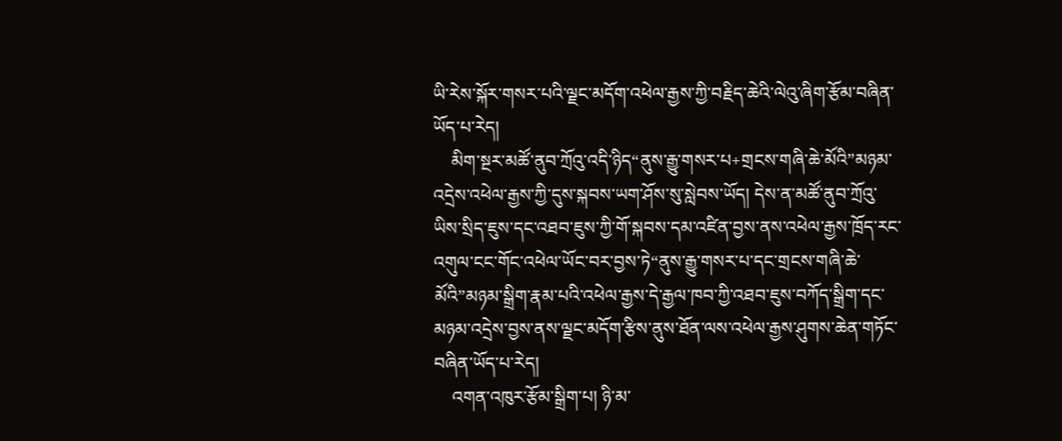ཡི་རེས་སྐོར་གསར་པའི་ལྗང་མདོག་འཕེལ་རྒྱས་ཀྱི་བརྗིད་ཆེའི་ལེའུ་ཞིག་རྩོམ་བཞིན་ཡོད་པ་རེད།
    མིག་སྔར་མཚོ་ནུབ་ཀྲོའུ་འདི་ཉིད“ནུས་རྒྱུ་གསར་པ+གྲངས་གཞི་ཆེ་མོའི”མཉམ་འདྲེས་འཕེལ་རྒྱས་ཀྱི་དུས་སྐབས་ཡག་ཤོས་སུ་སླེབས་ཡོད། དེས་ན་མཚོ་ནུབ་ཀྲོའུ་ཡིས་སྲིད་ཇུས་དང་འཐབ་ཇུས་ཀྱི་གོ་སྐབས་དམ་འཛིན་བྱས་ནས་འཕེལ་རྒྱས་ཁྲོད་རང་འགུལ་ངང་གོང་འཕེལ་ཡོང་བར་བྱས་ཏེ“ནུས་རྒྱུ་གསར་པ་དང་གྲངས་གཞི་ཆེ་མོའི”མཉམ་སྒྲིག་རྣམ་པའི་འཕེལ་རྒྱས་དེ་རྒྱལ་ཁབ་ཀྱི་འཐབ་ཇུས་བཀོད་སྒྲིག་དང་མཉམ་འདྲེས་བྱས་ནས་ལྗང་མདོག་རྩིས་ནུས་ཐོན་ལས་འཕེལ་རྒྱས་ཤུགས་ཆེན་གཏོང་བཞིན་ཡོད་པ་རེད།
    འགན་འཁུར་རྩོམ་སྒྲིག་པ། ཉི་མ་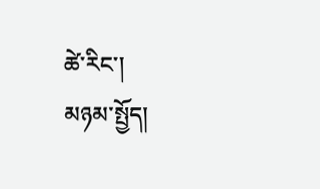ཚེ་རིང་།
མཉམ་སྤྱོད།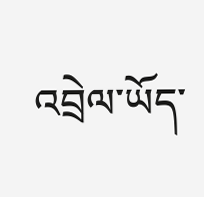འབྲེལ་ཡོད་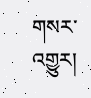གསར་འགྱུར།